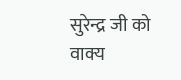सुरेन्द्र जी को वाक्य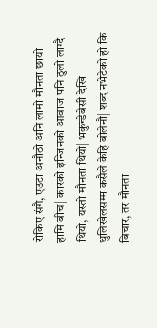रोकिए संगै, एउटा अनौठो अनि लामो मौनता छायो हामि बीच| कारको इन्जिनको आवाज पनि ठुलो लाग्दै थियो, यस्तो मौनता थियो| भकुन्डेबेसी देखि धुलिखेलसम्म कसैले केहि बोलेनौ| शब्द नभेटेको हो कि बिचार, तर मौनता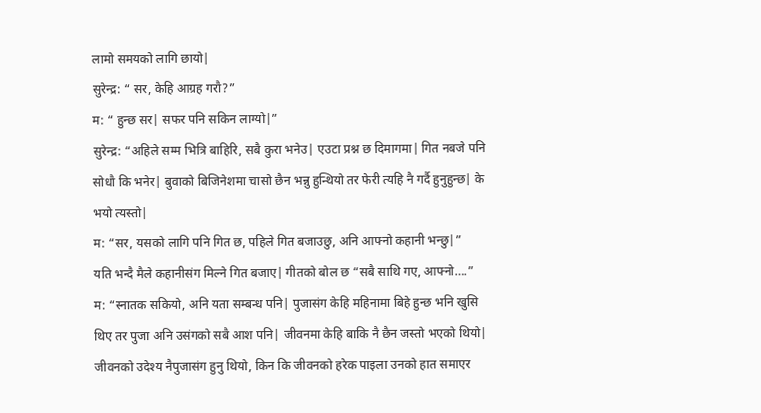लामो समयको लागि छायो|
सुरेन्द्र: “ सर, केहि आग्रह गरौ?”
म: “ हुन्छ सर| सफर पनि सकिन लाग्यो|”
सुरेन्द्र: “अहिले सम्म भित्रि बाहिरि, सबै कुरा भनेउ| एउटा प्रश्न छ दिमागमा| गित नबजे पनि सोधौ कि भनेर| बुवाको बिजिनेशमा चासो छैन भन्नु हुन्थियो तर फेरी त्यहि नै गर्दै हुनुहुन्छ| के भयो त्यस्तो|
म: “सर, यसको लागि पनि गित छ, पहिले गित बजाउछु, अनि आफ्नो कहानी भन्छु|”
यति भन्दै मैले कहानीसंग मिल्ने गित बजाए| गीतको बोल छ “सबै साथि गए, आफ्नो….”
म: “स्नातक सकियो, अनि यता सम्बन्ध पनि| पुजासंग केहि महिनामा बिहे हुन्छ भनि खुसि थिए तर पुजा अनि उसंगको सबै आश पनि| जीवनमा केहि बाकि नै छैन जस्तो भएको थियो| जीवनको उदेश्य नैपुजासंग हुनु थियो, किन कि जीवनको हरेक पाइला उनको हात समाएर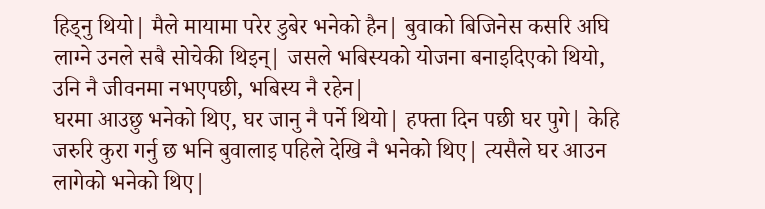हिड्नु थियो| मैले मायामा परेर डुबेर भनेको हैन| बुवाको बिजिनेस कसरि अघि लाग्ने उनले सबै सोचेकी थिइन्| जसले भबिस्यको योजना बनाइदिएको थियो, उनि नै जीवनमा नभएपछी, भबिस्य नै रहेन|
घरमा आउछु भनेको थिए, घर जानु नै पर्ने थियो| हफ्ता दिन पछी घर पुगे| केहि जरुरि कुरा गर्नु छ भनि बुवालाइ पहिले देखि नै भनेको थिए| त्यसैले घर आउन लागेको भनेको थिए|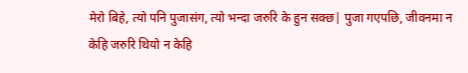मेरो बिहे, त्यो पनि पुजासंग, त्यो भन्दा जरुरि के हुन सक्छ| पुजा गएपछि, जीवनमा न केहि जरुरि थियो न केहि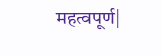महत्वपूर्ण|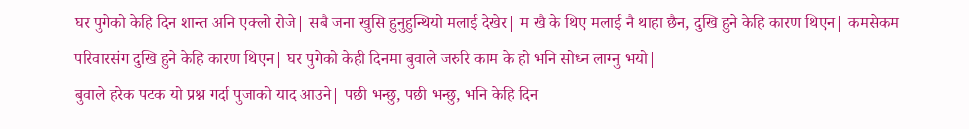घर पुगेको केहि दिन शान्त अनि एक्लो रोजे| सबै जना खुसि हुनुहुन्थियो मलाई देखेर| म खै के थिए मलाई नै थाहा छैन, दुखि हुने केहि कारण थिएन| कमसेकम परिवारसंग दुखि हुने केहि कारण थिएन| घर पुगेको केही दिनमा बुवाले जरुरि काम के हो भनि सोध्न लाग्नु भयो|
बुवाले हरेक पटक यो प्रश्न गर्दा पुजाको याद आउने| पछी भन्छु, पछी भन्छु, भनि केहि दिन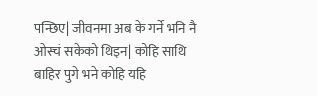पन्छिए| जीवनमा अब के गर्ने भनि नै ओस्चं सकेको थिइन| कोहि साथि बाहिर पुगे भने कोहि यहि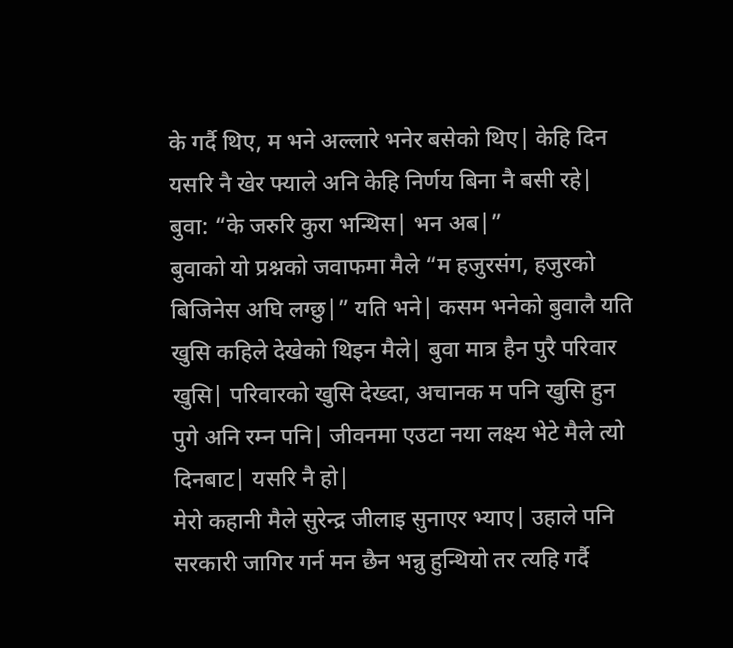के गर्दै थिए, म भने अल्लारे भनेर बसेको थिए| केहि दिन यसरि नै खेर फ्याले अनि केहि निर्णय बिना नै बसी रहे|
बुवा: “के जरुरि कुरा भन्थिस| भन अब|”
बुवाको यो प्रश्नको जवाफमा मैले “म हजुरसंग, हजुरको बिजिनेस अघि लग्छु|” यति भने| कसम भनेको बुवालै यति खुसि कहिले देखेको थिइन मैले| बुवा मात्र हैन पुरै परिवार खुसि| परिवारको खुसि देख्दा, अचानक म पनि खुसि हुन पुगे अनि रम्न पनि| जीवनमा एउटा नया लक्ष्य भेटे मैले त्यो दिनबाट| यसरि नै हो|
मेरो कहानी मैले सुरेन्द्र जीलाइ सुनाएर भ्याए| उहाले पनि सरकारी जागिर गर्न मन छैन भन्नु हुन्थियो तर त्यहि गर्दै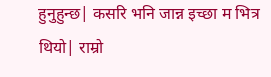हुनुहुन्छ| कसरि भनि जान्न इच्छा म भित्र थियो| राम्रो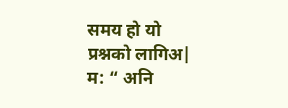समय हो यो प्रश्नको लागिअ|
म: “ अनि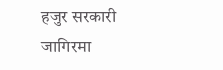हजुर सरकारी जागिरमा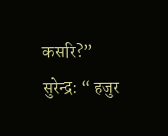कसरि?”
सुरेन्द्र: “ हजुर